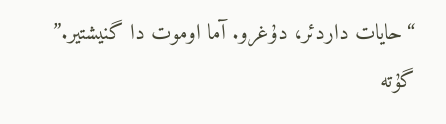“حایات داردئر، دۇغرو. آما اوموت دا گنیشتیر.”
گۇتە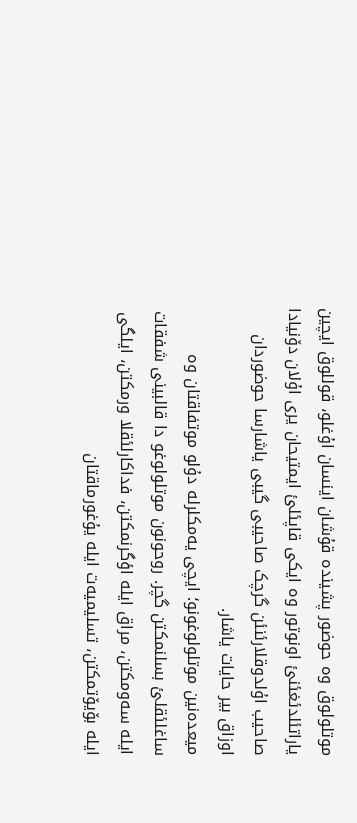موتلولوق وە حوضور پشیندە قۇشان اینسان اۇغلو، قوللوق ایچین یاراتئلدئغئنئ اونوتور وە ایکی قاپئلئ ایمتیحان یری اۇلان دۆنیادا صاحیب اۇلدوقلارئنئن گرچک صاحیبی گیبی یاشارسا حوضوردان اوزاق بیر حایات یاشار.
میعدەنین موتلولوغونو؛ ایچی یەمکلرلە دۇلو موتفاقتان وە ساغلئقلئ بسلنمکتن گچر. روحونون موتلولوغو دا قالبینی شفقات ایلە سەومکتن، مراق ایلە اؤگرنمکتن، فداکارلئقلا ورمکتن، ایلگی ایلە بۆیۆتمکتن، تسلیمیەت ایلە یۇغورماقتان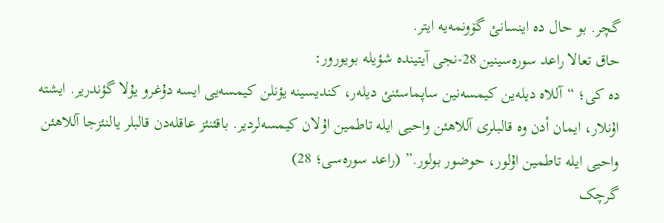گچر. بو حال دە اینسانئ گۆونمەیە ایتر.
حاق تعالا راعد سورەسینین 28-نجی آیتیندە شؤیلە بویورور:
دە کی؛ “آللاە دیلەین کیمسەنین ساپماسئنئ دیلەر، کندیسینە یؤنلن کیمسەیی ایسە دۇغرو یۇلا گؤندریر. ایشتە اۇنلار، ایمان أدن وە قالبلری آللاهئن واحیی ایلە تاطمین اۇلان کیمسەلردیر. باقئنئز عاقلەدن قالبلر یالنئزجا آللاهئن واحیی ایلە تاطمین اۇلور، حوضور بولور.” (راعد سورەسی؛ 28)
گرچک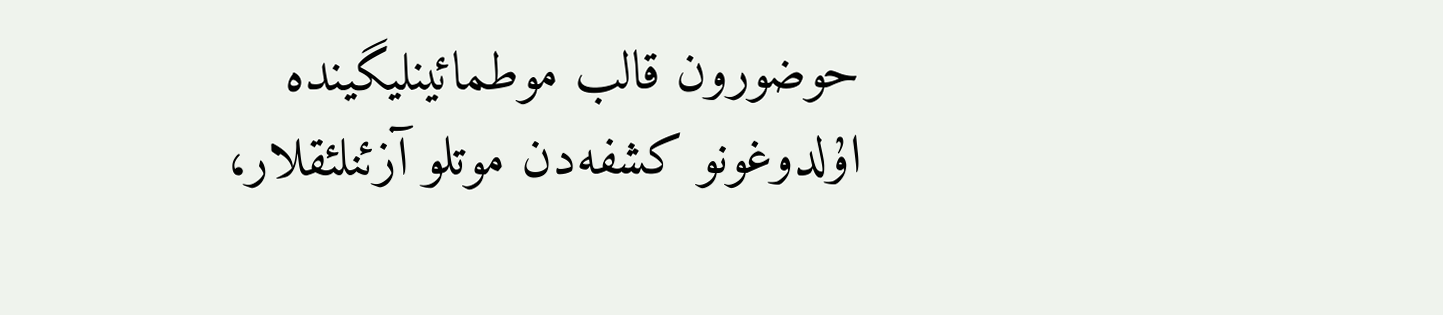حوضورون قالب موطمائینلیگیندە اۇلدوغونو کشفەدن موتلو آزئنلئقلار،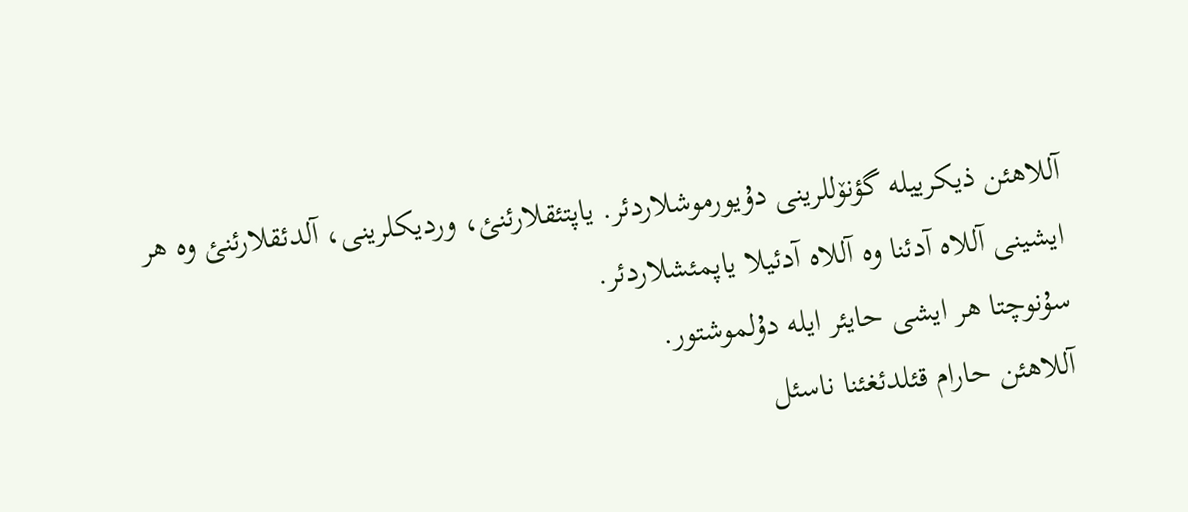آللاهئن ذیکرییلە گؤنۆللرینی دۇیورموشلاردئر. یاپتئقلارئنئ، وردیکلرینی، آلدئقلارئنئ وە هر ایشینی آللاە آدئنا وە آللاە آدئیلا یاپمئشلاردئر.
سۇنوچتا هر ایشی حایئر ایلە دۇلموشتور.
آللاهئن حارام قئلدئغئنا ناسئل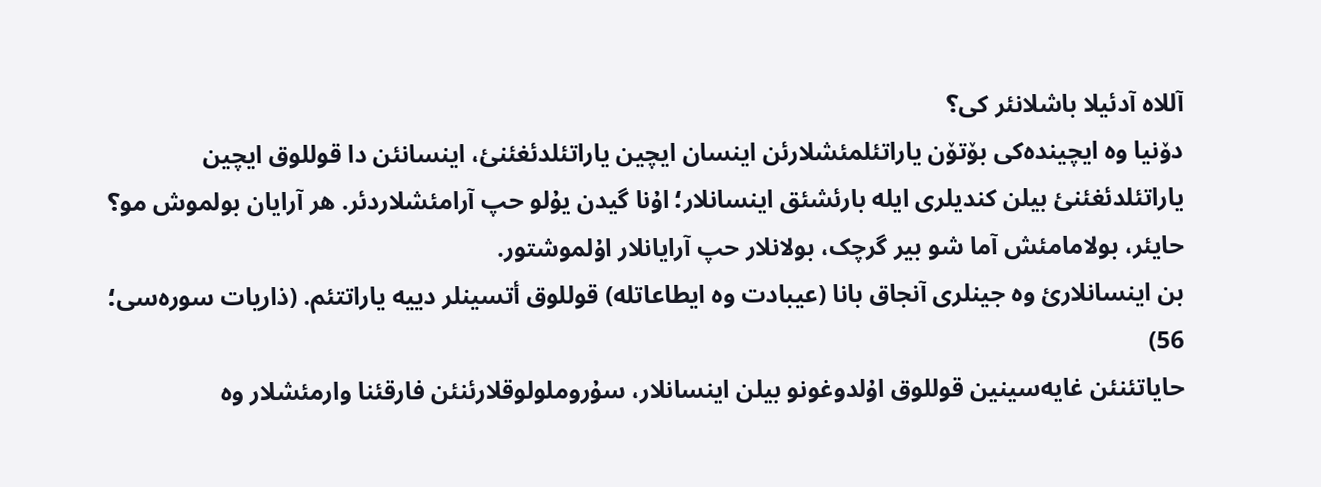آللاە آدئیلا باشلانئر کی؟
دۆنیا وە ایچیندەکی بۆتۆن یاراتئلمئشلارئن اینسان ایچین یاراتئلدئغئنئ، اینسانئن دا قوللوق ایچین یاراتئلدئغئنئ بیلن کندیلری ایلە بارئشئق اینسانلار؛ اۇنا گیدن یۇلو حپ آرامئشلاردئر. هر آرایان بولموش مو؟ حایئر، بولامامئش آما شو بیر گرچک، بولانلار حپ آرایانلار اۇلموشتور.
بن اینسانلارئ وە جینلری آنجاق بانا (عیبادت وە ایطاعاتلە) قوللوق أتسینلر دییە یاراتتئم. (ذاریات سورەسی؛ 56)
حایاتئنئن غایەسینین قوللوق اۇلدوغونو بیلن اینسانلار، سۇروملولوقلارئنئن فارقئنا وارمئشلار وە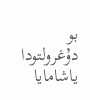بو دۇغرولتودا یاشامایا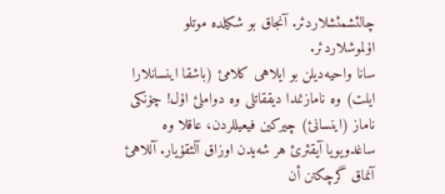چالئشمئشلاردئر. آنجاق بو شکیلدە موتلو اۇلموشلاردئر.
سانا واحیەدیلن بو ایلاهی کلامئ (باشقا اینسانلارا ایلت) وە نامازئندا دیققاتلی وە دواملئ اۇل! چۆنکی ناماز (اینسانئ) چیرکین فیعیللردن، عاقلا وە ساغدویویا آیقئرئ هر شەیدن اوزاق آلئقۇیار. آللاهئ آنماق گرچکتن أن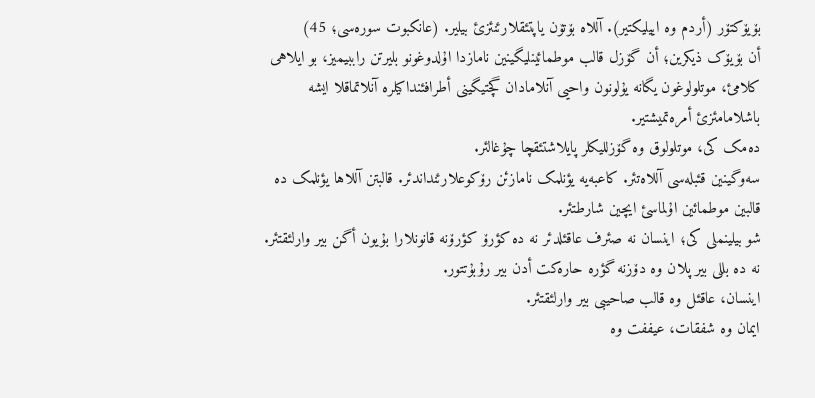بۆیۆکتۆر (أردم وە اییلیکتیر). آللاە بۆتۆن یاپتئقلارئنئزئ بیلیر. (عانکبوت سورەسی؛ 45)
أن بۆیۆک ذیکرین؛ أن گۆزل قالب موطمائینلیگینین نامازدا اۇلدوغونو بلیرتن راببیمیز، بو ایلاهی کلامئ، موتلولوغون یگانە یۇلونون واحیی آنلامادان گچتیگینی أطرافئنداکیلرە آنلاتماقلا ایشە باشلامامئزئ أمرەتمیشتیر.
دەمک کی، موتلولوق وە گۆزللیکلر پایلاشتئقچا چۇغالئر.
سەوگینین قئبلەسی آللاەتئر. کاعبەیە یؤنلمک نامازئن رۆکوعلارئنداندئر. قالبتن آللاها یؤنلمک دە قالبین موطمائین اۇلماسئ ایچین شارطتئر.
شو بیلینملی کی؛ اینسان نە صئرف عاقئلدئر نە دە کؤرۆ کؤرۆنە قانونلارا بۇیون أگن بیر وارلئقتئر. نە دە بللی بیر پلان وە دۆزنە گؤرە حارەکت أدن بیر رۇبۇتتور.
اینسان، عاقئل وە قالب صاحیبی بیر وارلئقتئر.
ایمان وە شفقات، عیففت وە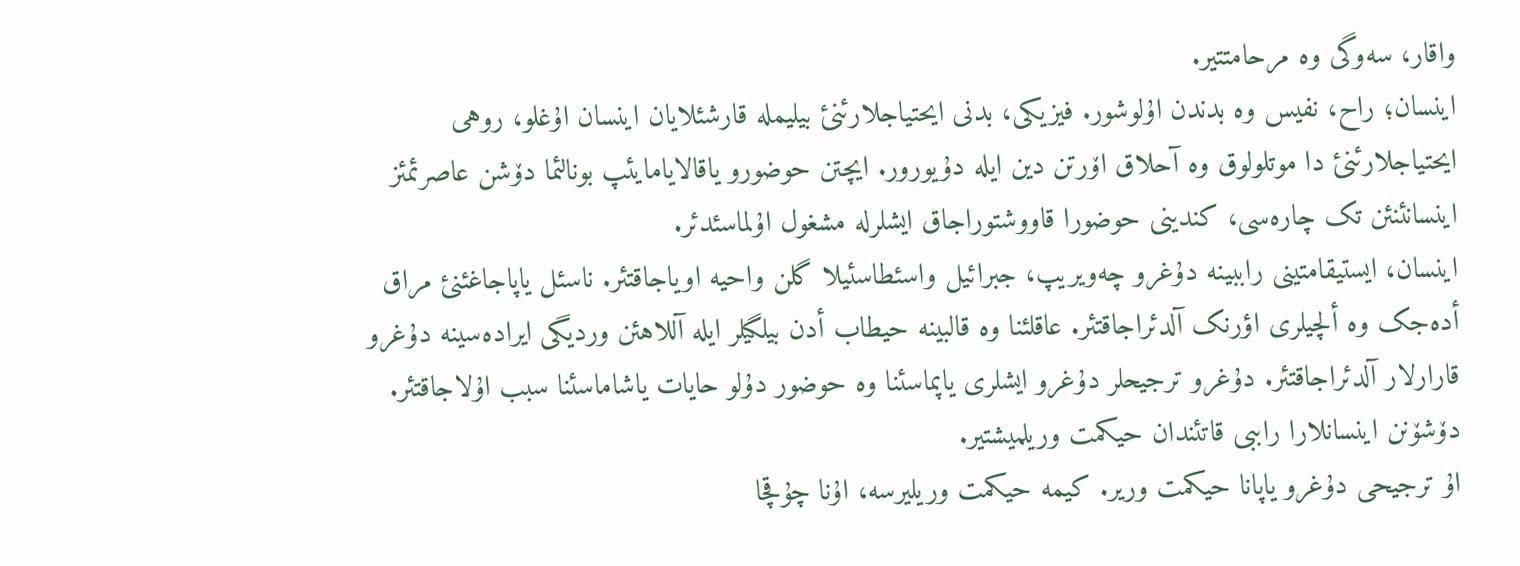واقار، سەوگی وە مرحامتتیر.
اینسان؛ راح، نفیس وە بدندن اۇلوشور. فیزیکی، بدنی ایحتیاجلارئنئ بیلیملە قارشئلایان اینسان اۇغلو، روهی ایحتیاجلارئنئ دا موتلولوق وە آحلاق اۆرتن دین ایلە دۇیورور. ایچتن حوضورو یاقالایامایئپ بونالئما دۆشن عاصرئمئز اینسانئنئن تک چارەسی، کندینی حوضورا قاووشتوراجاق ایشلرلە مشغول اۇلماسئدئر.
اینسان، ایستیقامتینی راببینە دۇغرو چەویریپ، جبرائیل واسئطاسئیلا گلن واحیە اویاجاقتئر. ناسئل یاپاجاغئنئ مراق أدەجک وە ألچیلری اؤرنک آلدئراجاقتئر. عاقلئنا وە قالبینە حیطاب أدن بیلگیلر ایلە آللاهئن وردیگی ایرادەسینە دۇغرو قارارلار آلدئراجاقتئر. دۇغرو ترجیحلر دۇغرو ایشلری یاپماسئنا وە حوضور دۇلو حایات یاشاماسئنا سبب اۇلاجاقتئر.
دۆشۆنن اینسانلارا راببی قاتئندان حیکمت وریلمیشتیر.
اۇ ترجیحی دۇغرو یاپانا حیکمت وریر. کیمە حیکمت وریلیرسە، اۇنا چۇقچا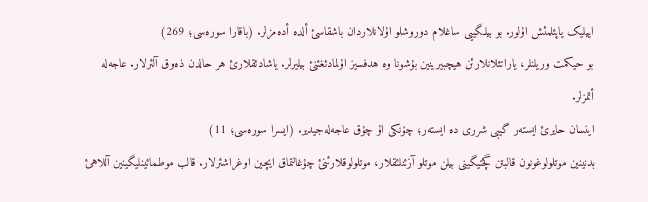اییلیک یاپئلمئش اۇلور. بو بیلگییی ساغلام دوروشلو اۇلانلاردان باشقاسئ ألدە أدەمزلر. (باقارا سورەسی؛ 269)
بو حیکمت وریلنلر، یاراتئلانلارئن هیچبیرینین بۇشونا وە هدفسیز اۇلمادئغئنئ بیلیرلر. یاشادئقلارئ هر حالدن ذەوق آلئرلار. عاجەلە أتمزلر.
اینسان حایرئ ایستەر گیبی شرری دە ایستەر؛ چۆنکی اۇ چۇق عاجەلەجیدیر. (ایسرا سورەسی؛ 11)
بدنینین موتلولوغونون قالبتن گچتیگینی بیلن موتلو آزئنلئقلار، موتلولوقلارئنئ چۇغالتماق ایچین اوغراشئرلار. قالب موطمائینلیگینین آللاهئ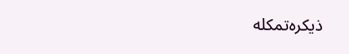ذیکرەتمکلە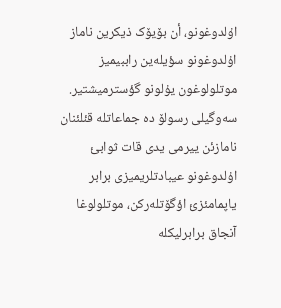اۇلدوغونو، أن بۆیۆک ذیکرین ناماز اۇلدوغونو سؤیلەین راببیمیز موتلولوغون یۇلونو گؤسترمیشتیر.
سەوگیلی رسولۆ دە جماعاتلە قئلئنان نامازئن ییرمی یدی قات ثوابئ اۇلدوغونو عیبادتلریمیزی برابر یاپمامئزئ اؤگۆتلەرکن، موتلولوغا آنجاق برابرلیکلە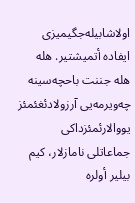اولاشابیلەجگیمیزی ایفادە أتمیشتیر. هلە هلە جننت باحچەسینە چەویرمەیی آرزولادئغئمئز یووالارئمئزداکی جماعاتلی نامازلار، کیم بیلیر أولرە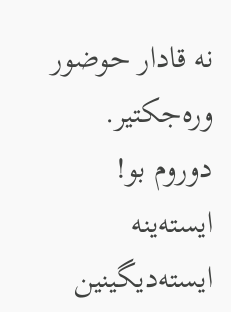نە قادار حوضور ورەجکتیر.
دوروم بو!
ایستەینە ایستەدیگینین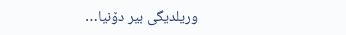وریلدیگی بیر دۆنیا…